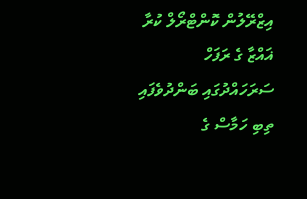އިޒްރޭލުން ކޮންޓްރޯލް ކުރާ ޣައްޒާ ގެ ރަފަހް ސަރަހައްދުގައި ބަންދުވެފައި ތިބި ހަމާސް ގެ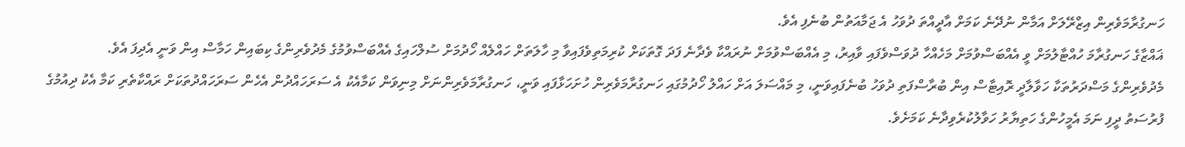ހަނގުރާމަވެރިން އިޒްރޭލަށް އަމާން ނުދޭނެ ކަމަށް އާދީއްތަ ދުވަހު އެ ޖަމާއަތުން ބުނެފި އެވެ.
ޣައްޒާގެ ހަނގުރާމަ ހުއްޓާލުމަށް ވީ އެއްބަސްވުމަށް މަހެއްހާ ދުވަސްވެފައި ވާއިރު، މި އެއްބަސްވުމަށް ނުރައްކާ ވެދާނެ ފަދަ ގޮތަކަށް ކުރިމަތިވެފައިވާ މި ހާލަތަށް ހައްލެއް ހޯދުމަށް ސުލްހައިގެ އެއްބަސްވުމުގެ މެދުވެރިންގެ ކިބައިން ހަމާސް އިން ވަނީ އެދިފަ އެވެ.
މެދުވެރިންގެ މަސްދަރުތަކާ ހަވާލާދީ ރޮއިޓާސް އިން ބުރާސްފަތި ދުވަހު ބުނެފައިވަނީ، މި މައްސަލަ އަށް ހައްލު ހޯދުމުގައި ހަނގުރާމަވެރިން ހުށަހަޅާފައި ވަނީ، ހަނގުރާމަވެރިންނަށް މިނިވަން ކަމާއެކު އެ ސަރަހައްދުން އެހެން ސަރަހައްދުތަކަށް ރައްކާތެރި ކަމާ އެކު ދިއުމުގެ ފުރުސަތު ދީފި ނަމަ އެމީހުންގެ ހަތިޔާރު ހަވާލުކުރެވިދާނެ ކަމަށެވެ.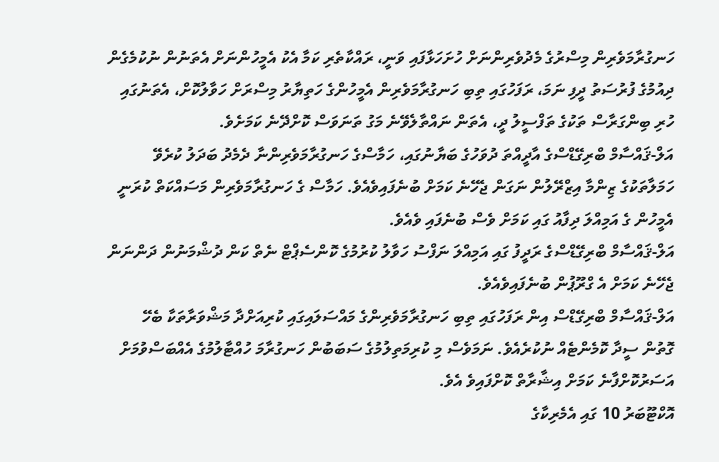ހަނގުރާމަވެރިން މިސްރުގެ މެދުވެރިންނަށް ހުށަހަޅާފައި ވަނީ، ރައްކާތެރި ކަމާ އެކު އެމީހުންނަށް އެތަނުން ނުކުމެގެން ދިއުމުގެ ފުރުސަތު ދީފި ނަމަ، ރަފަހުގައި ތިބި ހަނގުރާމަވެރިން އެމީހުންގެ ހަތިޔާރު މިސްރަށް ހަވާލުކޮށް، އެތަނުގައި ހުރި ބިންގަރާސް ތަކުގެ ތަފްސީލު ދީ، އެތަން ނައްތާލެވޭނެ މަގު ތަނަވަސް ކޮށްދޭނެ ކަމަށެވެ.
އަލް-ޤައްސާމް ބްރިގޭޑްސްގެ އާދީއްތަ ދުވަހުގެ ބަޔާނުގައި، ހަމާސްގެ ހަނގުރާމަވެރިންނާ ދެމެދު ބަދަލު ކުރެވޭ ހަމަލާތަކުގެ ޒިންމާ އިޒްރޭލުން ނަގަން ޖެހޭނެ ކަމަށް ބުނެފައިވެއެވެ. ހަމާސް ގެ ހަނގުރާމަވެރިން މަސައްކަތް ކުރަނީ އެމީހުން ގެ އަމިއްލަ ދިފާއު ގައި ކަމަށް ވެސް ބުނެފައި ވެއެވެ.
އަލް-ޤައްސާމް ބްރިގޭޑްސްގެ ރަދީފު ގައި އަމިއްލަ ނަފްސު ހަވާލު ކުރުމުގެ ކޮންސެޕްޓް ނެތް ކަން ދުޝްމަނުން ދަންނަން ޖެހޭނެ ކަމަށް އެ ގްރޫޕުން ބުނެފައިވެއެވެ.
އަލް-ޤައްސާމް ބްރިގޭޑްސް އިން ރަފަހުގައި ތިބި ހަނގުރާމަވެރިންގެ މައްސަލައިގައި ކުރިއަށްދާ މަޝްވަރާތަކާ ބެހޭ ގޮތުން ސީދާ ކޮމެންޓެއް ނުކުރެއެވެ. ނަމަވެސް މި ކުރިމަތިލުމުގެ ސަބަބުން ހަނގުރާމަ ހުއްޓާލުމުގެ އެއްބަސްވުމަށް އަސަރުކޮށްފާނެ ކަމަށް އިޝާރާތް ކޮށްފައިވެ އެވެ.
އޮކްޓޫބަރު 10 ގައި އެމެރިކާގެ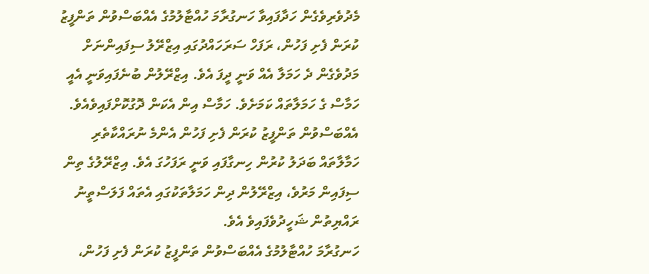މެދުވެރިވެގެން ހަދާފައިވާ ހަނގުރާމަ ހުއްޓާލުމުގެ އެއްބަސްވުން ތަންފީޒު ކުރަން ފެށި ފަހުން، ރަފަހް ސަރަހައްދުގައި އިޒްރޭލު ސިފައިންނަށް މަދުވެގެން ދެ ހަމަލާ އެއް ވަނީ ދީފަ އެވެ. އިޒްރޭލުން ބުނެފައިވަނީ އެއީ ހަމާސް ގެ ހަމަލާތައް ކަމަށެވެ. ހަމާސް އިން އެކަން ދޮގުކޮށްފައިވެއެވެ.
އެއްބަސްވުން ތަންފީޒު ކުރަން ފެށި ފަހުން އެންމެ ނުރައްކާތެރި ހަމާލާތައް ބަދަލު ކުރުން ހިނގާފައި ވަނީ ރަފަހުގަ އެވެ. އިޒްރޭލުގެ ތިން ސިފައިން މަރުވެ، އިޒްރޭލުން ދިން ހަމަލާތަކުގައި އެތައް ފަލަސްތީނު ރައްޔިތުން ޝަހީދުވެފައިވެ އެވެ.
ހަނގުރާމަ ހުއްޓާލުމުގެ އެއްބަސްވުން ތަންފީޒު ކުރަން ފެށި ފަހުން،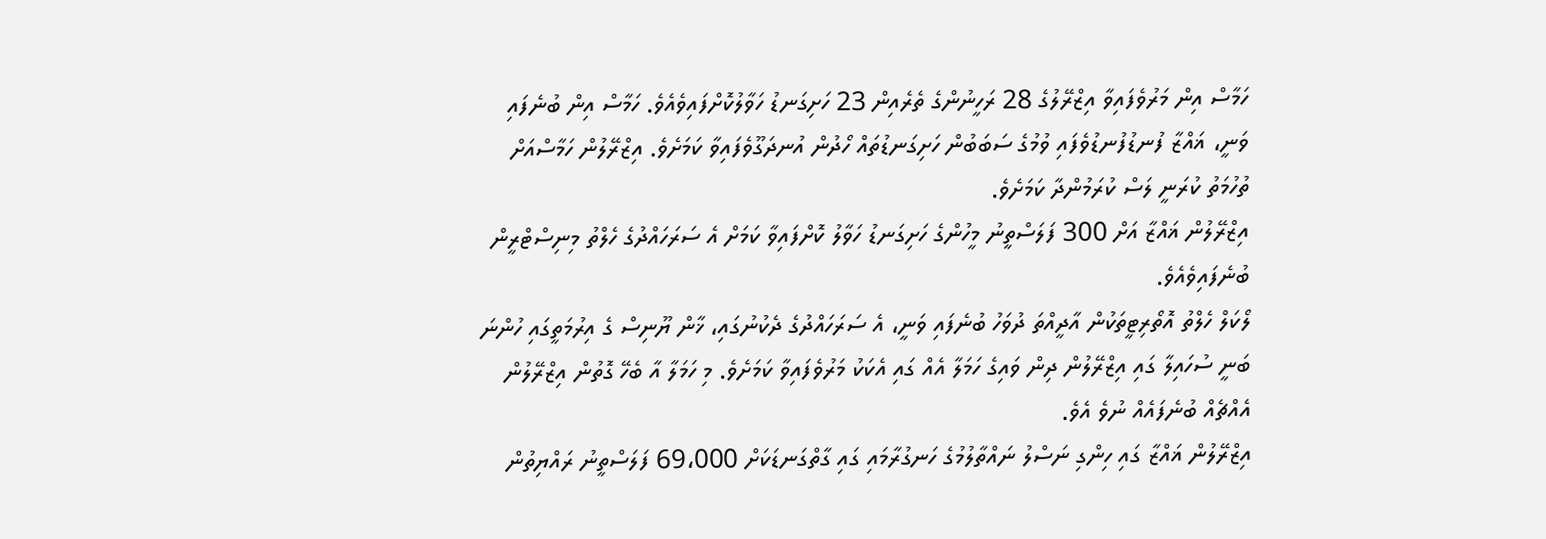ހަމާސް އިން މަރުވެފައިވާ އިޒްރޭލުގެ 28 ރަހީނުންގެ ތެރެއިން 23 ހަށިގަނޑު ހަވާލުކޮށްފައިވެއެވެ. ހަމާސް އިން ބުނެފައި ވަނީ، ޣައްޒާ ފުނޑުފުނޑުވެފައި ވުމުގެ ސަބަބުން ހަށިގަނޑުތައް ހޯދުން އުނދަގޫވެފައިވާ ކަމަށެވެ. އިޒްރޭލުން ހަމާސްއަށް ތުހުމަތު ކުރަނީ ލަސް ކުރަމުންދާ ކަމަށެވެ.
އިޒްރޭލުން ޣައްޒާ އަށް 300 ފަލަސްތީނު މީހުންގެ ހަށިގަނޑު ހަވާލު ކޮށްފައިވާ ކަމަށް އެ ސަރަހައްދުގެ ހެލްތު މިނިސްޓްރީން ބުނެފައިވެއެވެ.
ލޯކަލް ހެލްތު އޮތޯރިޓީތަކުން އާދީއްތަ ދުވަހު ބުނެފައި ވަނީ، އެ ސަރަހައްދުގެ ދެކުނުގައި، ޚާން ޔޫނިސް ގެ އިރުމަތީގައި ހުންނަ ބަނީ ސުހައިލާ ގައި އިޒްރޭލުން ދިން ވައިގެ ހަމަލާ އެއް ގައި އެކަކު މަރުވެފައިވާ ކަމަށެވެ. މި ހަމަލާ އާ ބެހޭ ގޮތުން އިޒްރޭލުން އެއްޗެއް ބުނެފައެއް ނުވެ އެވެ.
އިޒްރޭލުން ޣައްޒާ ގައި ހިންގި ނަސްލު ނައްތާލުމުގެ ހަނގުރާމައި ގައި ގާތްގަނޑަކަށް 69،000 ފަލަސްތީނު ރައްޔިތުން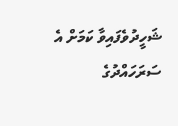ޝަހީދުވެފައިވާ ކަމަށް އެ ސަރަހައްދުގެ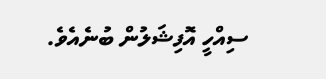ސިއްހީ އޮފިޝަލުން ބުނެއެވެ.